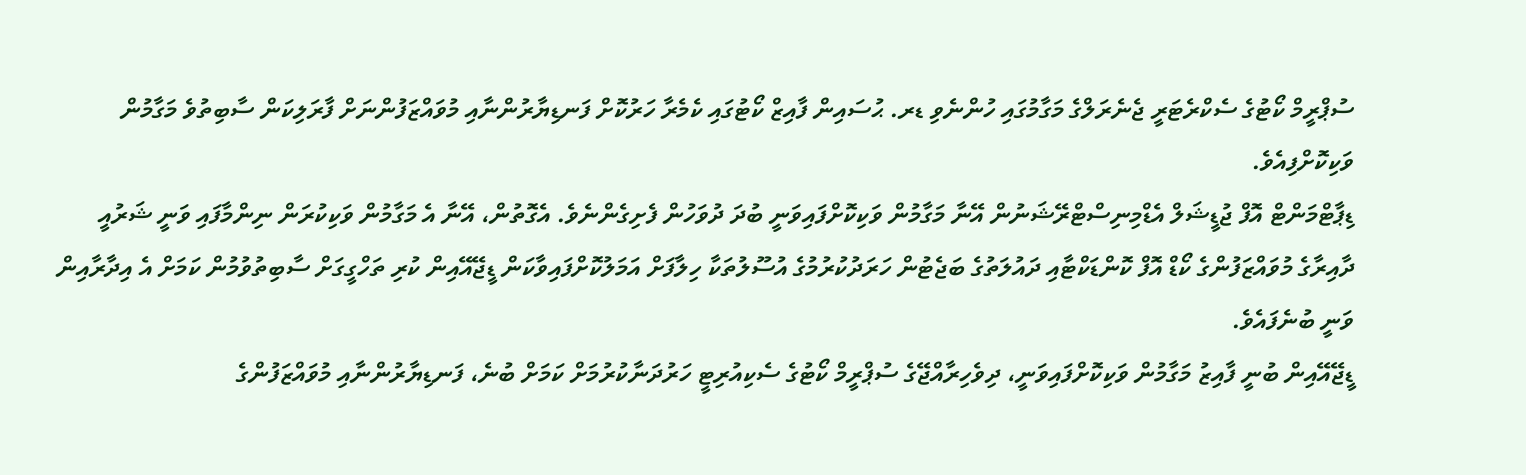ސުޕްރީމް ކޯޓުގެ ސެކްރެޓަރީ ޖެނެރަލްގެ މަގާމުގައި ހުންނެވި ޑރ. ޙުސައިން ފާއިޒް ކޯޓުގައި ކެމެރާ ހަރުކޮށް ފަނޑިޔާރުންނާއި މުވައްޒަފުންނަށް ފާރަލިކަން ސާބިތުވެ މަގާމުން ވަކިކޮށްފިއެވެ.
ޑިޕާޓްމަންޓް އޮފް ޖުޑީޝަލް އެޑްމިނިސްޓްރޭޝަނުން އޭނާ މަގާމުން ވަކިކޮށްފައިވަނީ ބުދަ ދުވަހުން ފެށިގެންނެވެ. އެގޮތުން، އޭނާ އެ މަގާމުން ވަކިކުރަން ނިންމާފައި ވަނީ ޝަރުއީ ދާއިރާގެ މުވައްޒަފުންގެ ކޯޑް އޮފް ކޮންޑަކްޓާއި ދައުލަތުގެ ބަޖެޓުން ހަރަދުކުރުމުގެ އުސޫލުތަކާ ހިލާފަށް އަމަލުކޮށްފައިވާކަން ޑީޖޭއޭއިން ކުރި ތަހްގީގަށް ސާބިތުވުމުން ކަމަށް އެ އިދާރާއިން ވަނީ ބުނެފައެވެ.
ޑީޖޭއޭއިން ބުނީ ފާއިޒު މަގާމުން ވަކިކޮށްފައިވަނީ، ދިވެހިރާއްޖޭގެ ސުޕްރީމް ކޯޓުގެ ސެކިއުރިޓީ ހަރުދަނާކުރުމަށް ކަމަށް ބުނެ، ފަނޑިޔާރުންނާއި މުވައްޒަފުންގެ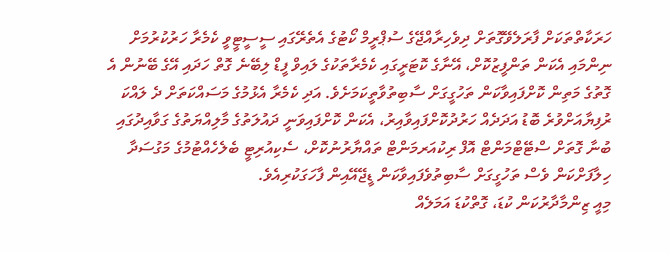ހަރަކާތްތަކަށް ފާރަލެވޭގޮތަށް ދިވެހިރާއްޖޭގެ ސުޕްރީމް ކޯޓުގެ އެތެރޭގައި ސީސީޓީވީ ކެމެރާ ހަރުކުރުމަށް ނިންމައި އެކަން ތަންފީޒުކޮށް، އޭނާގެ ކޮޓަރީގައި ކެމެރާތަކުގެ ލައިވް ފީޑް ލިބޭނެ ގޮތް ހަދައި އޭގެ ބޭނުން އެ ގޮތުގެ މަތިން ކޮށްފައިވާކަން ތަހުގީގަށް ސާބިތުވާތީކަމަށެވެ. އަދި ކެމެރާ އެޅުމުގެ މަސައްކަތަށް ދެ ލައްކަ ރުފިޔާއަށްވުރެ ބޮޑު އަދަދެއް ހަރުދުކޮށްފައިވާއިރު، އެކަން ކޮށްފައިވަނީ ދައުލަތުގެ މާލިއްޔަތުގެ ގަވާއިދުގައި ބުނާ ގޮތަށް ސްޓޭޓްމަންޓް އޮފް ރިކުއަރމަންޓް ތައްޔާރުނުކޮށް، ސެކިއުރިޓީ ބެލެހެއްޓުމުގެ މަގުސަދާ ހިލާފަށްކަން ވެސް ތަހުގީގަށް ސާބިތުވެފައިވާކަން ޑީޖޭއޭއިން ފާހަގަކުރިއެވެ.
މިއީ ޒިންމާދާރުކަން ކުޑަ، ގޮތްކުޑަ އަމަލެއް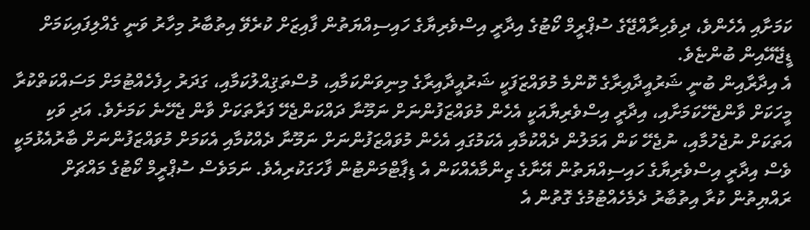ކަމަށާއި އެހެންވެ، ދިވެހިރާއްޖޭގެ ސުޕްރީމް ކޯޓުގެ އިދާރީ އިސްވެރިޔާގެ ހައިސިއްޔަތުން ފާއިޒަށް ކުރެވޭ އިތުބާރު މިހާރު ވަނީ ގެއްލިފައިކަމަށް ޑީޖޭއޭއިން ބުންޏެވެ.
އެ އިދާރާއިން ބުނީ ޝަރުއީދާއިރާގެ ކޮންމެ މުވައްޒަފަކީ ޝަރުއީދާއިރާގެ މިނިވަންކަމާއި، މުސްތަޤިއްލުކަމާއި، ގަދަރު ހިފެހެއްޓުމަށް މަސައްކަތްކުރާ މީހަކަށް ވާންޖެހޭކަމަށާއި، އިދާރީ އިސްވެރިޔާއަކީ އެހެން މުވައްޒަފުންނަށް ނަމޫނާ ދައްކަންޖެހޭ ފަރާތަކަށް ވާން ޖެހޭނެ ކަމަށެވެ. އަދި ވަކި އަތަކަށް ނުޖެހުމާއި، ނުޖެހޭ ކަން އަމަލުން ދެއްކުމާއި އެކަމުގައި އެހެން މުވައްޒަފުންނަށް ނަމޫނާ ދެއްކުމާއި އެކަމަށް މުވައްޒަފުންނަށް ބާރުއެޅުމަކީ ވެސް އިދާރީ އިސްވެރިޔާގެ ހައިސިއްޔަތުން އޭނާގެ ޒިންމާއެއްކަން އެ ޑިޕާޓްމަންޓުން ފާހަގަކުރިއެވެ. ނަމަވެސް ސުޕްރީމް ކޯޓުގެ މައްޗަށް ރައްޔިތުން ކުރާ އިތުބާރު ދެމެހެއްޓުމުގެ ގޮތުން އެ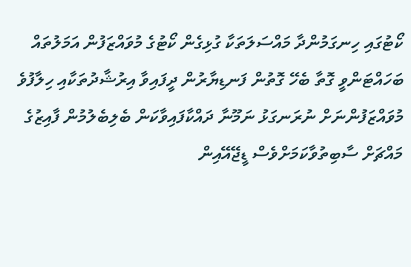ކޯޓުގައި ހިނގަމުންދާ މައްސަލަތަކާ ގުޅިގެން ކޯޓުގެ މުވައްޒަފުން އަމަލުތައް ބަހައްޓަންވީ ގޮތާ ބެހޭ ގޮތުން ފަނޑިޔާރުން ދީފައިވާ އިރުޝާދުތަކާއި ހިލާފުވެ މުވައްޒަފުންނަށް ނުރަނގަޅު ނަމޫނާ ދައްކާފައިވާކަން ބެލިބެލުމުން ފާއިޒުގެ މައްޗަށް ސާބިތުވާކަމަށްވެސް ޑީޖޭއޭއިން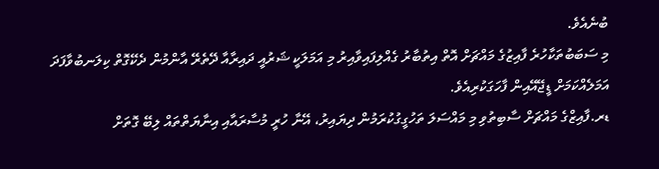ބުނެއެވެ.
މި ސަބަބުތަކާހުރެ ފާއިޒުގެ މައްޗަށް އޮތް އިތުބާރު ގެއްލިފައިވާއިރު މި އަމަލަކީ ޝަރުއީ ދައިރާއާ ދޭތެރޭ އާންމުން ދެކޭގޮތް ކިލަނބުވާފަދަ އަމަލެއްކަމަށް ޑީޖޭއޭއިން ފާހަގަކުރިއެވެ.
ޑރ.ފާއިޒްގެ މައްޗަށް ސާބިތުވި މި މައްސަލަ ތަހުގީގުކުރަމުން ދިޔައިރު، އޭނާ ހުރީ މުސާރައާއި އިނާޔަތްތައް ލިބޭ ގޮތަށް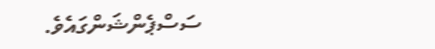ސަސްޕެންޝަންގައެވެ.